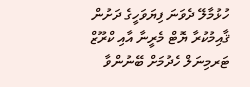ހުޅުމާލޭ ދެވަނަ ފިޔަވަހީގެ ދަށުން ޤާއިމުކުރާ ޔޮޓް މެރީނާ އާއި ކްރޫޒް ޓަރމިނަލް ހެދުމަށް ބޭނުންވާ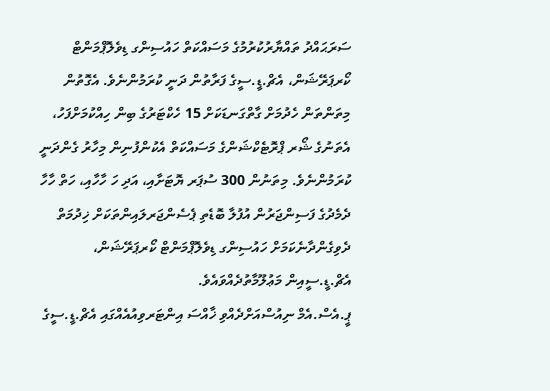ސަރަޙައްދު ތައްޔާރުކުރުމުގެ މަސައްކަތް ހައުސިންގ ޑިވެލޮޕްމަންޓް ކޯރޕަރޭޝަން، އެޗް.ޑީ.ސީގެ ފަރާތުން ދަނީ ކުރަމުންނެވެ. އެގޮތުން މިތަންތަން ހެދުމަށް ގާތްގަނޑަކަށް 15 ހެކްޓަރުގެ ބިން ހިއްކުމަށްފަހު، އެތަނުގެ ޝޯރ ޕްރޮޓެކްޝަންގެ މަސައްކަތް އެކުންފުނިން މިހާރު ގެންދަނީ ކުރަމުންނެވެ. މިތަނުން 300 ސުޕަރ ޔޮޓަށާއި، އަދި ހަ ހާހާއި، ހަތް ހާހާ ދެމެދުގެ ފަސިންޖަރުން އުފުލާ ބޮޑެތި ޕެސެންޖަރލައިންތަކަށް ޚިދުމަތް ދެވިގެންދާނެކަމަށް ހައުސިންގ ޑިވެލޮޕްމަންޓް ކޯރޕަރޭޝަން، އެޗް.ޑީ.ސީއިން މަޢުލޫމާތުދެއްވައެވެ.
ޕީ.އެސް.އެމް ނިއުސްއަށްދެއްވި ޚާއްސަ އިންޓަރވިއުއެއްގައި އެޗް.ޑީ.ސީގެ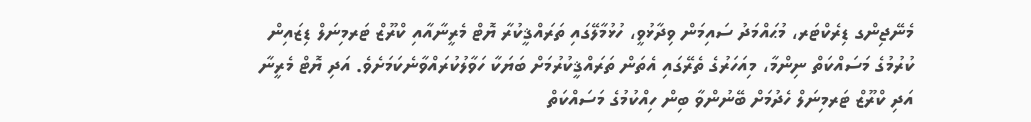މެނޭޖިންގ ޑިރެކްޓަރ، މުޙައްމަދު ސައިމަން ވިދާޅުވީ، ހުޅުމާލޭގައި ތަރައްޤީކުރާ ޔޮޓް މެރީނާއާއި ކްރޫޒް ޓަރމިނަލް ޑިޒައިން ކުރުމުގެ މަސައްކަތް ނިންމާ، މިއަހަރުގެ ތެރޭގައި އެތަން ތަރައްޤީކުރުމަށް ބަޔަކާ ހަވާލުކުރައްވާނެކަމަށެވެ. އަދި ޔޮޓް މެރީނާ އަދި ކްރޫޒް ޓަރމިނަލް ހެދުމަށް ބޭނުންވާ ބިން ހިއްކުމުގެ މަސައްކަތް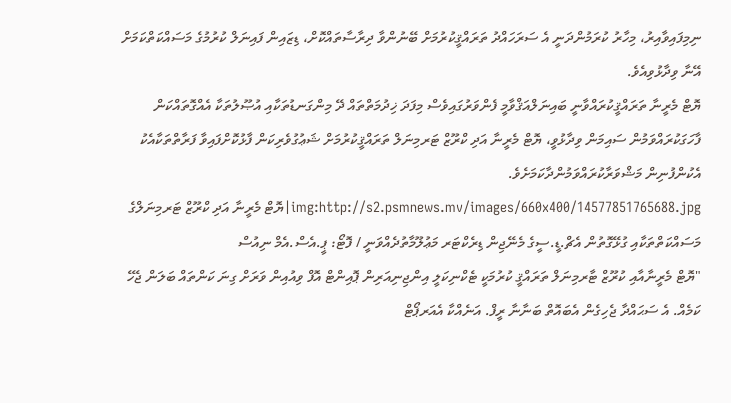ނިމިފައިވާއިރު، މިހާރު ކުރަމުންދަނީ އެ ސަރަހައްދު ތަރައްޤީކުރުމަށް ބޭނުންވާ ދިރާސާތައްކޮށް، ޑިޒައިން ފައިނަލް ކުރުމުގެ މަސައްކަތްކަމަށް އޭނާ ވިދާޅުވިއެވެ.
ޔޮޓް މެރީނާ ތަރައްޤީކުރައްވާނީ ބައިނަލްއަޤްވާމީ ފެންވަރުގައިވެސް މިފަދަ ޚިދުމަތްތައް ދޭ މިންގަނޑުތަކާއި އުޞޫލުތަކާ އެއްގޮތައްކަން ފާހަގަކުރައްވަމުން ސައިމަން ވިދާޅުވީ، ޔޮޓް މެރީނާ އަދި ކްރޫޒް ޓަރމިނަލް ތަރައްޤީކުރުމަށް ޝަޢުގުވެރިކަން ފާޅުކޮށްފައިވާ ފަރާތްތަކާއެކު އެކުންފުނިން މަޝްވަރާކުރައްވަމުންދާކަމަށެވެ.
img:http://s2.psmnews.mv/images/660x400/14577851765688.jpg|ޔޮޓް މެރީނާ އަދި ކްރޫޒް ޓަރމިނަލްގެ މަސައްކަތްތަކާއި ގުޅޭގޮތުން އެޗް.ޑީ.ސީގެ މެނޭޖިން ޑިރެކްޓަރ މަޢުލޫމާތުދެއްވަނީ / ފޮޓޯ: ޕީ.އެސް.އެމް ނިއުސް
"ޔޮޓް މެރީނާއާއި ކުރޫޒް ޓާރމިނަލް ތަރައްޤީ ކުރުމަކީ ޓެކްނިކަލީ އިންޖިނިއަރިން ޕޮއިންޓް އޮފް ވިއުއިން ވަރަށް ގިނަ ކަންތައް ބަލަން ޖެހޭ ކަމެއް. އެ ސަޙައްދާ ޖެހިގެން އެބައޮތް ބަނާނާ ރީފް. އަނެއްކާ އެއަރޕޯޓް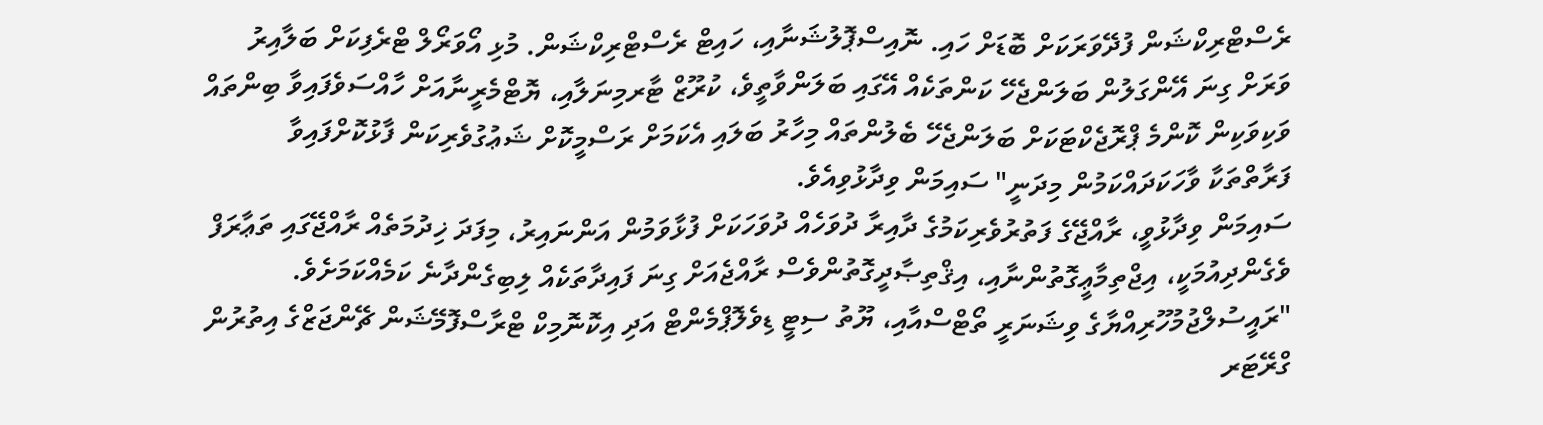ރެސްޓްރިކްޝަން ފުދޭވަރަކަށް ބޮޑަށް ހައި. ނޮއިސްޕޮލުޝަނާއި، ހައިޓް ރެސްޓްރިކްޝަން. މުޅި އޯވަރޯލް ޓްރެފިކަށް ބަލާއިރު ވަރަށް ގިނަ އޭންގަލުން ބަލަންޖެހޭ ކަންތަކެއް އޭގައި ބަލަންވާތީވެ، ކުރޫޒް ޓާރމިނަލާއި، ޔޮޓްމެރީނާއަށް ހާއްސަވެފައިވާ ބިންތައް ވަކިވަކިން ކޮންމެ ޕްރޮޖެކްޓަކަށް ބަލަންޖެހޭ ބެލުންތައް މިހާރު ބަލައި އެކަމަށް ރަސްމީކޮށް ޝަޢުގުވެރިކަން ފާޅުކޮށްފައިވާ ފަރާތްތަކާ ވާހަކަދައްކަމުން މިދަނީ" ސައިމަން ވިދާޅުވިއެވެ.
ސައިމަން ވިދާޅުވީ، ރާއްޖޭގެ ފަތުރުވެރިކަމުގެ ދާއިރާ ދުވަހެއް ދުވަހަކަށް ފުޅާވަމުން އަންނައިރު، މިފަދަ ޚިދުމަތެއް ރާއްޖޭގައި ތަޢާރަފް ވެގެންދިއުމަކީ، އިޖްތިމާޢީގޮތުންނާއި، އިޤްތިޞާދީގޮތުންވެސް ރާއްޖެއަށް ގިނަ ފައިދާތަކެއް ލިބިގެންދާނެ ކަމެއްކަމަށެވެ.
"ރައީސުލްޖުމުހޫރިއްޔާގެ ވިޝަނަރީ ތޯޓްސްއާއި، ޔޫތު ސިޓީ ޑިވެލޮޕްމެންޓް އަދި އިކޮނޮމިކް ޓްރާސްފޮމޭޝަން ޗޭންޖަޒްގެ އިތުރުން ގްރޭޓަރ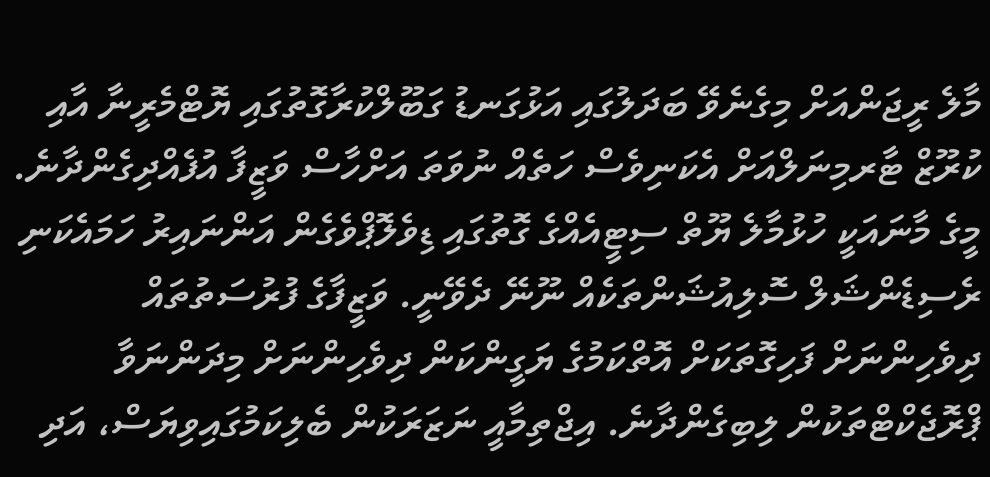މާލެ ރީޖަންއަށް މިގެނެވޭ ބަދަލުގައި އަޅުގަނޑު ގަބޫލްކުރާގޮތުގައި ޔޮޓްމެރީނާ އާއި ކުރޫޒް ޓާރމިނަލްއަށް އެކަނިވެސް ހަތެއް ނުވަތަ އަށްހާސް ވަޒީފާ އުފެއްދިގެންދާނެ. މީގެ މާނައަކީ ހުޅުމާލެ ޔޫތް ސިޓީއެއްގެ ގޮތުގައި ޑިވެލޮޕްވެގެން އަންނައިރު ހަމައެކަނި ރެސިޑެންޝަލް ސޮލިއުޝަންތަކެއް ނޫނޭ ދެވޭނީ. ވަޒީފާގެ ފުރުސަތުތައް ދިވެހިންނަށް ފަހިގޮތަކަށް އޮތްކަމުގެ ޔަގީންކަން ދިވެހިންނަށް މިދަންނަވާ ޕްރޮޖެކްޓްތަކުން ލިބިގެންދާނެ. އިޖްތިމާއީ ނަޒަރަކުން ބެލިކަމުގައިވިޔަސް، އަދި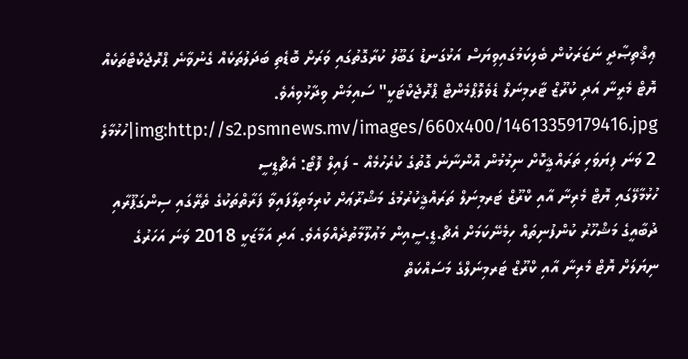ޢިޤްތިޞާދީ ނަޒަރަކުން ބެލިކަމުގައިވިޔަސް އަޅުގަނޑު ގަބޫލު ކުރާގޮތުގައި ވަރަށް ބޮޑެތި ބަދަލުތަކެއް ގެނުވާނެ ޕްރޮޖެކްޓްތަކެއް ޔޮޓް މެރީނާ އަދި ކުރޫޒް ޓާރމިނަލް ޑެވެލޮޕްމެންޓް ޕްރޮޖެކްޓަކީ" ސައިމަން ވިދާޅުވިއެވެ.
img:http://s2.psmnews.mv/images/660x400/14613359179416.jpg|ހުޅުމާލެ 2 ވަނަ ފިޔަވަހި ތަރައްޤީކޮށް ނިމުމުން އޮންނާނެ ގޮތުގެ ކުރެހުމެއް - ފައިލް ފޮޓޯ: އެޗްޑީސީ
ހުޅުމާލޭގައި ޔޮޓް މެރިނާ އާއި ކްރޫޒް ޓަރމިނަލް ތަރައްޤީކުރުމުގެ މަޝްރޫޢަށް ކުރިމަތިލާފައިވާ ފަރާތްތަކުގެ ތެރޭގައި ސިންގަޕޫރާއި ދުބާއީގެ މަޝްހޫރު ކުންފުނިތައް ހިމެނޭކަމަށް އެޗް.ޑީ.ސީއިން މަޢުލޫމާތުދެއްވައެވެ. އަދި އަމާޒަކީ 2018 ވަނަ އަހަރުގެ ނިޔަލަށް ޔޮޓް މެރިނާ އާއި ކްރޫޒް ޓަރމިނަލްގެ މަސައްކަތް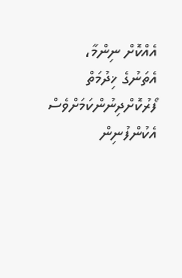އެއްކޮށް ނިންމާ، އެތަނުގެ ޚިދުމަތް ފޯރުކޮށްދިނުންކަމަށްވެސް އެކުންފުނިން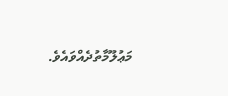މަޢުލޫމާތުދެއްވައެވެ.